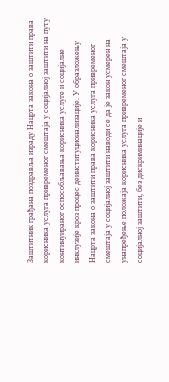Заштитник грађана поздравља израду Нацрта закона о заштити права корисника услуга привременог смештаја у социјалној заштити на путу континуираног оспособљавања корисника услуге и социјалне инклузије кроз процес деинституционализације. У образложењу Нацрта закона о заштити права корисника услуга привременог смештаја у социјалној заштити наводи се да је закон усмерен на унапређење положаја корисника услуга привременог смештаја у социјалној заштити, без дискриминације и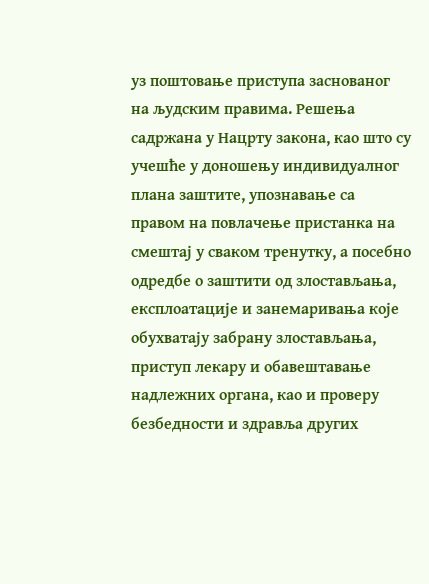уз поштовање приступа заснованог на људским правима. Решења садржана у Нацрту закона, као што су учешће у доношењу индивидуалног плана заштите, упознавање са правом на повлачење пристанка на смештај у сваком тренутку, а посебно одредбе о заштити од злостављања, експлоатације и занемаривања које обухватају забрану злостављања, приступ лекару и обавештавање надлежних органа, као и проверу безбедности и здравља других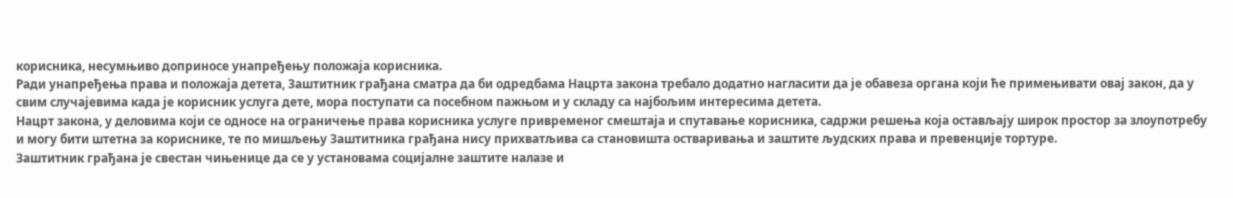корисника, несумњиво доприносе унапређењу положаја корисника.
Ради унапређења права и положаја детета, Заштитник грађана сматра да би одредбама Нацрта закона требало додатно нагласити да је обавеза органа који ће примењивати овај закон, да у свим случајевима када је корисник услуга дете, мора поступати са посебном пажњом и у складу са најбољим интересима детета.
Нацрт закона, у деловима који се односе на ограничење права корисника услуге привременог смештаја и спутавање корисника, садржи решења која остављају широк простор за злоупотребу и могу бити штетна за кориснике, те по мишљењу Заштитника грађана нису прихватљива са становишта остваривања и заштите људских права и превенције тортуре.
Заштитник грађана је свестан чињенице да се у установама социјалне заштите налазе и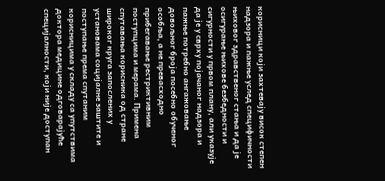корисници који захтевају висок степен надзора и пажње услед специфичности њиховог здравственог стања и да је осигурање њихове безбедности и сигурности у првом плану, али указује да је у сврху појачаног надзора и пажње потребно ангажовање довољног броја посебно обученог особља, а не превасходно прибегавање рестриктивним поступцима и мерама. Примена спутавања корисника од стране широког круга запослених у установама социјалне заштите и поступање према спутаним корисницима у складу са упутствима доктора медицине одговарајуће специјалности, који није доступан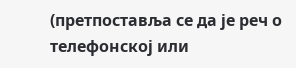(претпоставља се да је реч о телефонској или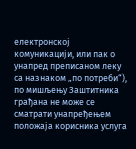електронској комуникацији, или пак о унапред преписаном леку са назнаком „по потреби“), по мишљењу Заштитника грађана не може се сматрати унапређењем положаја корисника услуга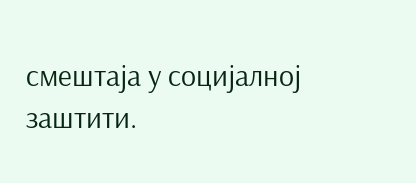смештаја у социјалној заштити.